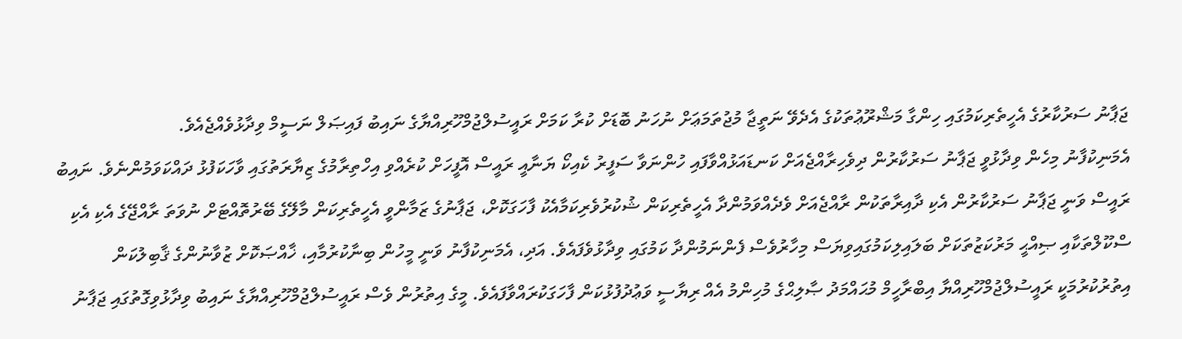ޖަޕާނު ސަރުކާރުގެ އެހީތެރިކަމުގައި ހިންގާ މަޝްރޫޢުތަކުގެ އެދެވޭ ނަތީޖާ މުޖުތަމަޢަށް ނުހަނު ބޮޑަށް ކުރާ ކަމަށް ރައީސުލްޖުމްހޫރިއްޔާގެ ނައިބު ފައިޞަލް ނަސީމް ވިދާޅުވެއްޖެއެވެ.
އެމަނިކުފާނު މިހެން ވިދާޅުވީ ޖަޕާނު ސަރުކާރުން ދިވެހިރާއްޖެއަށް ކަނޑައަޅުއްވާފައި ހުންނަވާ ސަފީރު ކެއިކޯ ޔަނާއީ ރައީސް އޮފީހަށް ކުރެއްވި އިހްތިރާމުގެ ޒިޔާރަތުގައި ވާހަކަފުޅު ދައްކަވަމުންނެވެ. ނައިބު ރައީސް ވަނީ ޖަޕާނު ސަރުކާރުން އެކި ދާއިރާތަކުން ރާއްޖެއަށް ވެދެއްވަމުންދާ އެހީތެރިކަން ޝުކުރުވެރިކަމާއެކު ފާހަގަކޮށް، ޖަޕާނުގެ ޒަމާންވީ އެހީތެރިކަން މާލޭގެ ބޭރުތޮއްޓަށް ނުވަތަ ރާއްޖޭގެ އެކި އެކި ސްކޫލްތަކާއި ޞިއްޙީ މަރުކަޒުތަކަށް ބަލައިލިކަމުގައިވިޔަސް މިހާރުވެސް ފެންނަމުންދާ ކަމުގައި ވިދާޅުވެފައެވެ. އަދި، އެމަނިކުފާނު ވަނީ މީހުން ބިނާކުރުމާއި، ޚާއްޞަކޮށް ޒުވާނުންގެ ޤާބިލުކަން އިތުރުކުރުމަކީ ރައީސުލްޖުމްހޫރިއްޔާ އިބްރާހީމް މުޙައްމަދު ޞާލިޙްގެ މުހިންމު އެއް ރިޔާސީ ވަޢުދުފުޅުކަން ފާހަގަކުރައްވާފައެވެ. މީގެ އިތުރުން ވެސް ރައީސުލްޖުމްހޫރިއްޔާގެ ނައިބު ވިދާޅުވިގޮތުގައި ޖަޕާނު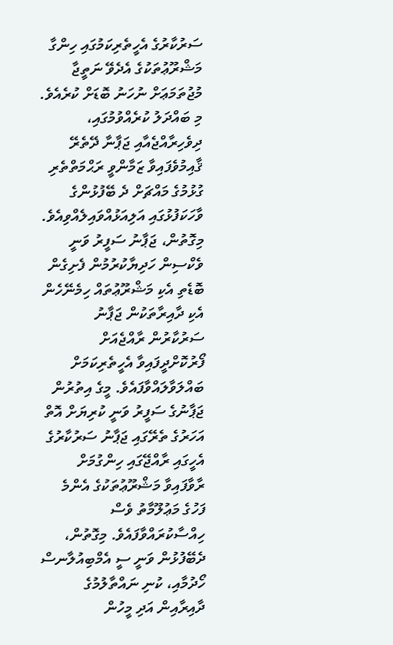ސަރުކާރުގެ އެހީތެރިކަމުގައި ހިންގާ މަޝްރޫޢުތަކުގެ އެދެވޭ ނަތީޖާ މުޖުތަމަޢަށް ނުހަނު ބޮޑަށް ކުރެއެވެ.
މި ބައްދަލު ކުރެއްވުމުގައި، ދިވެހިރާއްޖެއާއި ޖަޕާނާ ދޭތެރޭ ޤާއިމުވެފައިވާ ޒަމާންވީ ރަޙްމަތްތެރި ގުޅުމުގެ މައްޗަށް ދެ ބޭފުޅުންގެ ވާހަކަފުޅުގައި އަލިއަޅުއްވައިލެއްވިއެވެ. މިގޮތުން، ޖަޕާނު ސަފީރު ވަނީ ވެކްސިން ހަދިޔާކުރުމުން ފެށިގެން ބޮޑެތި އެކި މަޝްރޫޢުތައް ހިމެނޭހެން އެކި ދާއިރާތަކުން ޖަޕާނު ސަރުކާރުން ރާއްޖެއަށް ފޯރުކޮށްދީފައިވާ އެހީތެރިކަމަށް ބައްލަވާލައްވާފައެވެ. މީގެ އިތުރުން ޖަޕާނުގެ ސަފީރު ވަނީ ކުރިޔަށް އޮތް އަހަރުގެ ތެރޭގައި ޖަޕާނު ސަރުކާރުގެ އެހީގައި ރާއްޖޭގައި ހިންގުމަށް ރާވާފައިވާ މަޝްރޫޢުތަކުގެ އެންމެ ފަހުގެ މަޢުލޫމާތު ވެސް ހިއްސާކުރައްވާފައެވެ. މިގޮތުން، ދެބޭފުޅުން ވަނީ ސީ އެމްބިއުލާނސް ހޯދުމާއި، ކުނި ނައްތާލުމުގެ ދާއިރާއިން އަދި މީހުން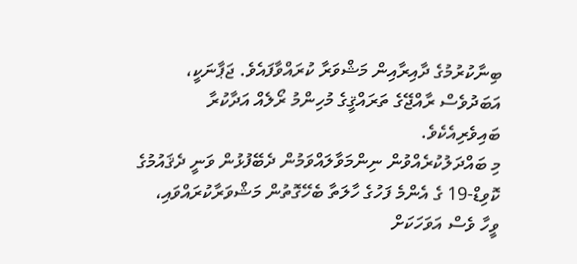ބިނާކުރުމުގެ ދާއިރާއިން މަޝްވަރާ ކުރައްވާފައެވެ. ޖަޕާނަކީ، އަބަދުވެސް ރާއްޖޭގެ ތަރައްޤީގެ މުހިންމު ރޯލެއް އަދާކުރާ ބައިވެރިއެކެވެ.
މި ބައްދަލުކުރެއްވުން ނިންމަވާލައްވަމުން ދެބޭފުޅުން ވަނީ ދެޤައުމުގެ ކޮވިޑް-19 ގެ އެންމެ ފަހުގެ ހާލަތާ ބެހޭގޮތުން މަޝްވަރާކުރައްވައި، ވީހާ ވެސް އަވަހަކަށް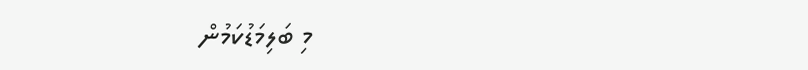މި ބަލިމަޑުކަމުން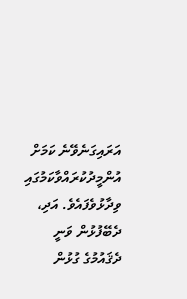އަރައިގަނެވޭނެ ކަމަށް އުންމީދުކުރައްވާކަމުގައި ވިދާޅުވެފައެވެ. އަދި، ދެބޭފުޅުން ވަނީ ދެޤައުމުގެ ގުޅުން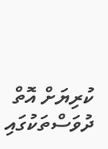ކުރިޔަށް އޮތް ދުވަސްތަކުގައި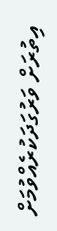އިތުރަށް ވަރުގަދަކުރެއްވުމަށް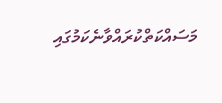މަސައްކަތްކުރައްވާނެކަމުގައި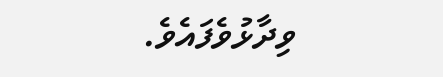ވިދާޅުވެފައެވެ.